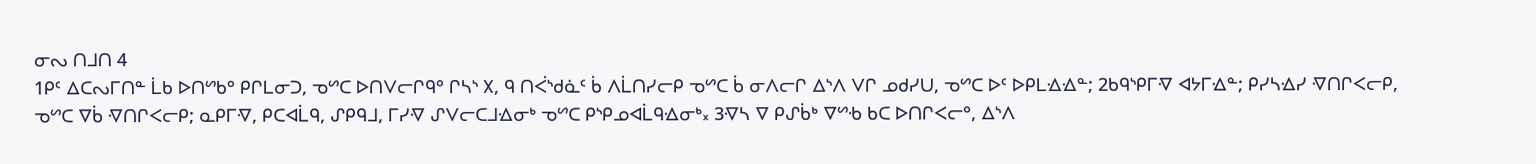ᓂᔓ ᑎᒧᑎ 4
1ᑭᑦ ᐃᑕᔓᒥᑎᓐ ᒫᑲ ᐅᑎᔥᑲᐤ ᑭᒋᒪᓂᑐ, ᓀᔥᑕ ᐅᑎᐯᓕᒋᑫᐤ ᒋᓴᔅ ᙭, ᑫ ᑎᐹᔅᑯᓈᑦ ᑳ ᐱᒫᑎᓯᓕᑭ ᓀᔥᑕ ᑳ ᓂᐱᓕᒋ ᐃᔅᐱ ᐯᒋ ᓄᑯᓯᑌ, ᓀᔥᑕ ᐅᑦ ᐅᑭᒪᐎᐎᓐ; 2ᑲᑫᔅᑭᒥᐌ ᐊᔭᒥᐎᓐ; ᑭᓯᓴᐎᓯ ᐌᑎᒋᐸᓕᑭ, ᓀᔥᑕ ᐁᑳ ᐌᑎᒋᐸᓕᑭ; ᓇᑭᒥᐌ, ᑭᑕᐊᒫᑫ, ᔑᑭᑫᒧ, ᒥᓯᐌ ᔑᐯᓕᑕᒧᐎᓂᒃ ᓀᔥᑕ ᑭᔅᑭᓄᐊᒫᑫᐎᓂᒃ᙮ 3ᐌᓴ ᐁ ᑭᔑᑳᒃ ᐁᔥᑾ ᑲᑕ ᐅᑎᒋᐸᓕᐤ, ᐃᔅᐱ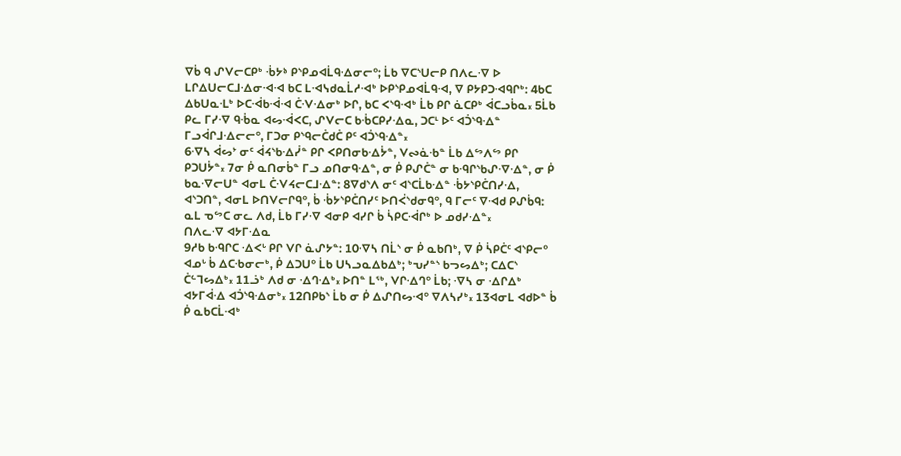ᐁᑳ ᑫ ᔑᐯᓕᑕᑭᒃ ᒀᔭᔉ ᑭᔅᑭᓄᐊᒫᑫᐎᓂᓕᐤ; ᒫᑲ ᐁᑕᔅᑌᓕᑭ ᑎᐱᓚᐌ ᐅ ᒪᒋᐃᑌᓕᑕᒧᐎᓂᐗᐗ ᑲᑕ ᒪᐗᓭᑯᓇᒫᓱᐗᒃ ᐅᑭᔅᑭᓄᐊᒫᑫᐗ, ᐁ ᑭᔭᑭᑐᐗᑫᒋᒃ: 4ᑲᑕ ᐃᑲᑌᓇᒶᒃ ᐅᑕᐙᑲᐙᐗ ᑖᐺᐎᓂᒃ ᐅᒋ, ᑲᑕ ᐸᔅᑫᐗᒃ ᒫᑲ ᑭᒋ ᓈᑕᑭᒃ ᐋᑕᓗᑳᓇ᙮ 5ᒫᑲ ᑭᓚ ᒥᓯᐌ ᑫᒀᓇ ᐊᔕᐙᐸᑕ, ᔑᐯᓕᑕ ᑲᒀᑕᑭᓯᐎᓇ, ᑐᑕᒻ ᐅᑦ ᐊᑑᔅᑫᐎᓐ ᒥᓗᐋᒋᒧᐎᓕᓕᐤ, ᒥᑐᓂ ᑭᔅᑫᓕᑖᑯᑖ ᑭᑦ ᐊᑑᔅᑫᐎᓐ᙮
6ᐌᓴ ᐋᔕᔾ ᓂᑦ ᐋᔦᔅᑲᐎᓰᓐ ᑭᒋ ᐸᑭᑎᓂᑲᐎᔮᓐ, ᐯᔓᓈᑾᓐ ᒫᑲ ᐃᔥᐱᔥ ᑭᒋ ᑭᑐᑌᔮᓐ᙮ 7ᓂ ᑮ ᓇᑎᓂᑳᓐ ᒥᓗ ᓄᑎᓂᑫᐎᓐ, ᓂ ᑮ ᑭᔑᑖᓐ ᓂ ᑲᑴᒋᔅᑲᔑᐌᐎᓐ, ᓂ ᑮ ᑲᓇᐌᓕᑌᓐ ᐊᓂᒪ ᑖᐺᔦᓕᑕᒧᐎᓐ: 8ᐁᑯᔅᐱ ᓂᑦ ᐊᔅᑕᒫᑲᐎᓐ ᒀᔭᔅᑭᑖᑎᓯᐎ, ᐊᔅᑐᑎᓐ, ᐊᓂᒪ ᐅᑎᐯᓕᒋᑫᐤ, ᑳ ᒀᔭᔅᑭᑖᑎᓯᑦ ᐅᑎᐹᔅᑯᓂᑫᐤ, ᑫ ᒥᓕᑦ ᐁᐗᑯ ᑭᔑᑳᑫ: ᓇᒪ ᓀᔥᑕ ᓂᓚ ᐱᑯ, ᒫᑲ ᒥᓯᐌ ᐊᓂᑭ ᐊᓯᒋ ᑳ ᓵᑭᑕᐙᒋᒃ ᐅ ᓄᑯᓯᐎᓐ᙮
ᑎᐱᓚᐌ ᐊᔭᒥᐎᓇ
9ᓱᑲ ᑲᑴᒋᑕ ᐎᐸᒡ ᑭᒋ ᐯᒋ ᓈᔑᔭᓐ: 10ᐌᓴ ᑎᒫᔅ ᓂ ᑮ ᓇᑲᑎᒃ, ᐁ ᑮ ᓵᑭᑖᑦ ᐊᔅᑭᓕᐤ ᐊᓄᒡ ᑳ ᐃᑕᑾᓂᓕᒃ, ᑮ ᐃᑐᑌᐤ ᒫᑲ ᑌᓴᓗᓇᐃᑲᐃᒃ; ᒃᕃᓯᓐᔅ ᑲᓓᔕᐃᒃ; ᑕᐃᑕᔅ ᑖᓪᒣᔕᐃᒃ᙮ 11ᓘᒃ ᐱᑯ ᓂ ᐎᒉᐎᒃ᙮ ᐅᑎᓐ ᒪᕐᒃ, ᐯᒋᐎᒉᐤ ᒫᑲ; ᐌᓴ ᓂ ᐎᒋᐃᒃ ᐊᔭᒥᐋᐎ ᐊᑑᔅᑫᐎᓂᒃ᙮ 12ᑎᑭᑲᔅ ᒫᑲ ᓂ ᑮ ᐃᔑᑎᔕᐗᐤ ᐁᐱᓴᓯᒃ᙮ 13ᐊᓂᒪ ᐊᑯᐅᓐ ᑳ ᑮ ᓇᑲᑕᒫᐗᒃ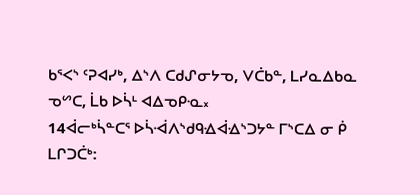ᑲᕐᐸᔅ ᑦᕈᐊᓯᒃ, ᐃᔅᐱ ᑕᑯᔑᓂᔭᓀ, ᐯᑖᑲᓐ, ᒪᓯᓇᐃᑲᓇ ᓀᔥᑕ, ᒫᑲ ᐅᓵᒻ ᐊᐃᓀᑭᓋ᙮
14ᐋᓕᒃᓵᓐᑕᕐ ᐅᓵᐙᐱᔅᑯᑫᐎᐋᐎᔅᑐᔭᓐ ᒥᔅᑕᐃ ᓂ ᑮ ᒪᒋᑐᑖᒃ: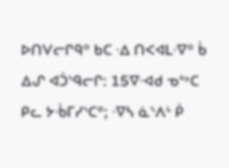ᐅᑎᐯᓕᒋᑫᐤ ᑲᑕ ᐎ ᑎᐸᐊᒪᐌᐤ ᑳ ᐃᔑ ᐊᑑᔅᑫᓕᒋ: 15ᐁᐗᑯ ᓀᔥᑕ ᑭᓚ ᔭᒀᒥᓯᔅᑕᐤ; ᐌᓴ ᓈᔅᐱᒡ ᑮ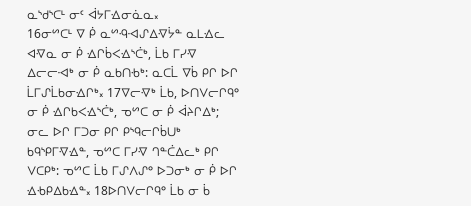ᓇᔅᑯᔅᑕᒻ ᓂᑦ ᐋᔭᒥᐎᓂᓈᓇ᙮
16ᓂᔥᑕᒻ ᐁ ᑮ ᓇᔥᑴᐗᔑᐃᐌᔮᓐ ᓇᒪᐎᓚ ᐊᐌᓇ ᓂ ᑮ ᐎᒋᑳᐸᐎᔅᑖᒃ, ᒫᑲ ᒥᓯᐌ ᐃᓕᓕᐗᒃ ᓂ ᑮ ᓇᑲᑎᑾᒃ: ᓇᑕᒫ ᐁᑳ ᑭᒋ ᐅᒋ ᒫᒥᔑᒫᑲᓂᐎᒋᒃ᙮ 17ᐁᓕᐌᒃ ᒫᑲ, ᐅᑎᐯᓕᒋᑫᐤ ᓂ ᑮ ᐎᒋᑲᐸᐎᔅᑖᒃ, ᓀᔥᑕ ᓂ ᑮ ᐋᔨᒋᐃᒃ; ᓂᓚ ᐅᒋ ᒥᑐᓂ ᑭᒋ ᑭᔅᑫᓕᒋᑳᑌᒃ ᑲᑫᔅᑭᒥᐌᐎᓐ, ᓀᔥᑕ ᒥᓯᐌ ᒉᓐᑖᐃᓚᒃ ᑭᒋ ᐯᑕᑭᒃ: ᓀᔥᑕ ᒫᑲ ᒥᔑᐱᔑᐤ ᐅᑐᓂᒃ ᓂ ᑮ ᐅᒋ ᐎᑾᑭᐃᑲᐎᓐ᙮ 18ᐅᑎᐯᓕᒋᑫᐤ ᒫᑲ ᓂ ᑳ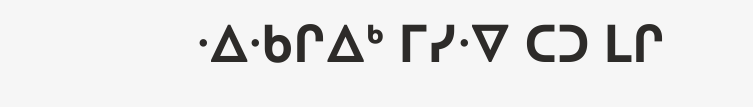ᐎᑾᒋᐃᒃ ᒥᓯᐌ ᑕᑐ ᒪᒋ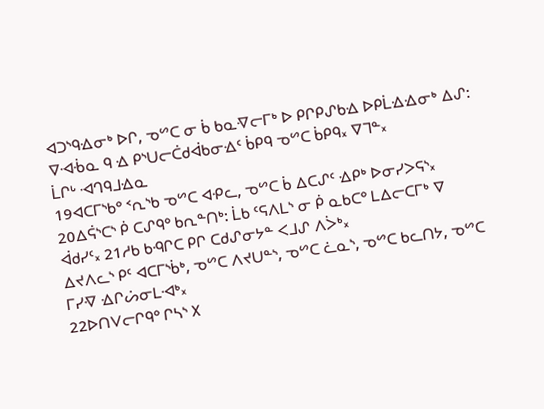ᐊᑐᔅᑫᐎᓂᒃ ᐅᒋ, ᓀᔥᑕ ᓂ ᑳ ᑲᓇᐌᓕᒥᒃ ᐅ ᑭᒋᑭᔑᑲᐎ ᐅᑭᒫᐎᐎᓂᒃ ᐃᔑ: ᐁᐗᒀᓇ ᑫ ᐎ ᑭᔅᑌᓕᑖᑯᐋᑲᓂᐎᑦ ᑳᑭᑫ ᓀᔥᑕ ᑳᑭᑫ᙮ ᐁᒣᓐ᙮
ᒫᒋᒡ ᐗᒉᑫᒧᐎᓇ
19ᐊᑕᒥᔅᑲᐤ ᑉᕆᔅᑲ ᓀᔥᑕ ᐊᑶᓚ, ᓀᔥᑕ ᑳ ᐃᑕᔑᑦ ᐎᑭᒃ ᐅᓂᓯᐳᕋᔅ᙮ 20ᐃᕌᔅᑕᔅ ᑮ ᑕᔑᑫᐤ ᑲᕆᓐᑎᒃ: ᒫᑲ ᑦᕋᐱᒪᔅ ᓂ ᑮ ᓇᑲᑕᐤ ᒪᐃᓕᑕᒥᒃ ᐁ ᐋᑯᓯᑦ᙮ 21ᓱᑲ ᑲᑴᒋᑕ ᑭᒋ ᑕᑯᔑᓂᔭᓐ ᐸᒧᔑ ᐱᐴᒃ᙮
ᐃᔪᐱᓚᔅ ᑭᑦ ᐊᑕᒥᔅᑳᒃ, ᓀᔥᑕ ᐱᔪᑌᓐᔅ, ᓀᔥᑕ ᓛᓇᔅ, ᓀᔥᑕ ᑲᓚᑎᔭ, ᓀᔥᑕ ᒥᓯᐌ ᐎᒋᔖᓂᒪᐗᒃ᙮
22ᐅᑎᐯᓕᒋᑫᐤ ᒋᓴᔅ ᙭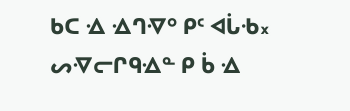ᑲᑕ ᐎ ᐎᒉᐌᐤ ᑭᑦ ᐊᒑᑾ᙮ ᔕᐌᓕᒋᑫᐎᓐ ᑭ ᑳ ᐎ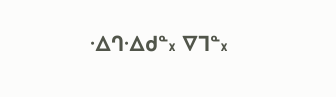ᐎᒉᐎᑯᓐ᙮ ᐁᒣᓐ᙮